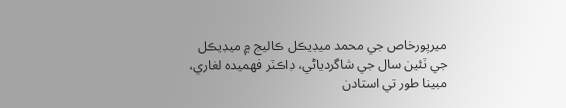ميرپورخاص جي محمد ميڊيڪل ڪاليج ۾ ميڊيڪل جي ٽئين سال جي شاگردياڻي، ڊاڪٽر فهميده لغاري، مبينا طور تي استادن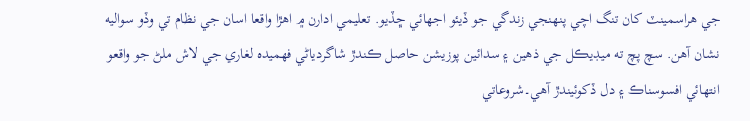جي هراسمينٽ کان تنگ اچي پنهنجي زندگي جو ڏيئو اجهائي ڇڏيو. تعليمي ادارن ۾ اهڙا واقعا اسان جي نظام تي وڏو سواليه نشان آهن. سچ پچ ته ميڊيڪل جي ذهين ۽ سدائين پوزيشن حاصل ڪندڙ شاگردياڻي فهميده لغاري جي لاش ملڻ جو واقعو انتهائي افسوسناڪ ۽ دل ڏکوئيندڙ آهي۔شروعاتي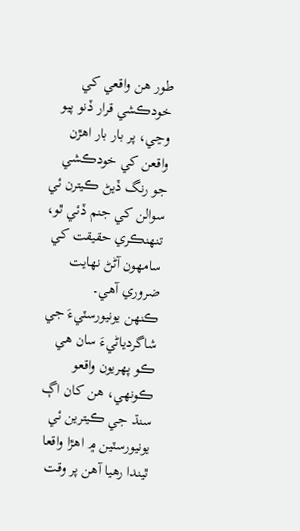طور هن واقعي کي خودڪشي قرار ڏنو پيو وڃي، پر بار بار اهڙن واقعن کي خودڪشي جو رنگ ڏيڻ ڪيترن ئي سوالن کي جنم ڏئي ٿو، تنهنڪري حقيقت کي سامهون آڻڻ نهايت ضروري آهي۔
ڪنهن يونيورسٽيءَ جي شاگردياڻيءَ سان هي ڪو پهريون واقعو ڪونهي، هن کان اڳ سنڌ جي ڪيترين ئي يونيورسٽين ۾ اهڙا واقعا ٿيندا رهيا آهن پر وقت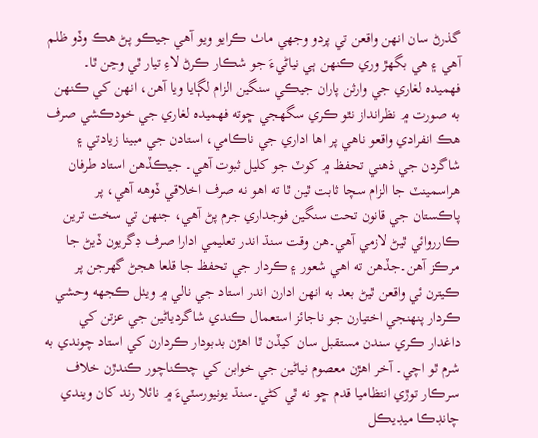گذرڻ سان انهن واقعن تي پردو وجهي ماٺ ڪرايو ويو آهي جيڪو پڻ هڪ وڏو ظلم آهي ۽ هي بگهڙ وري ڪنهن ٻي نياڻيءَ جو شڪار ڪرڻ لاءِ تيار ٿي وڃن ٿا۔
فهميده لغاري جي وارثن پاران جيڪي سنگين الزام لڳايا ويا آهن، انهن کي ڪنهن به صورت ۾ نظرانداز نٿو ڪري سگهجي ڇوته فهميده لغاري جي خودڪشي صرف هڪ انفرادي واقعو ناهي پر اها اداري جي ناڪامي، استادن جي مبينا زيادتي ۽ شاگردن جي ذهني تحفظ ۾ کوٽ جو کليل ثبوت آهي۔ جيڪڏهن استاد طرفان هراسمينٽ جا الزام سچا ثابت ٿين ٿا ته اهو نه صرف اخلاقي ڏوهه آهي، پر پاڪستان جي قانون تحت سنگين فوجداري جرم پڻ آهي، جنهن تي سخت ترين ڪارروائي ٿيڻ لازمي آهي۔هن وقت سنڌ اندر تعليمي ادارا صرف ڊگريون ڏيڻ جا مرڪز آهن۔جڏهن ته اھي شعور ۽ ڪردار جي تحفظ جا قلعا هجڻ گهرجن پر ڪيترن ئي واقعن ٿيڻ بعد به انهن ادارن اندر استاد جي نالي ۾ ويٺل ڪجھه وحشي ڪردار پنهنجي اختيارن جو ناجائز استعمال ڪندي شاگردياڻين جي عزتن کي داغدار ڪري سندن مستقبل سان کيڏن ٿا اهڙن بدبودار ڪردارن کي استاد چوندي به شرم ٿو اچي۔ آخر اهڙن معصوم نياڻين جي خوابن کي چڪناچور ڪندڙن خلاف سرڪار توڙي انتظاميا قدم ڇو نه ٿي کڻي۔سنڌ يونيورسٽيءَ ۾ نائلا رند کان ويندي چانڊڪا ميڊيڪل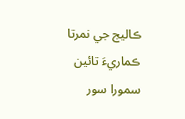ڪاليج جي نمرتا ڪماريءَ تائين سمورا سور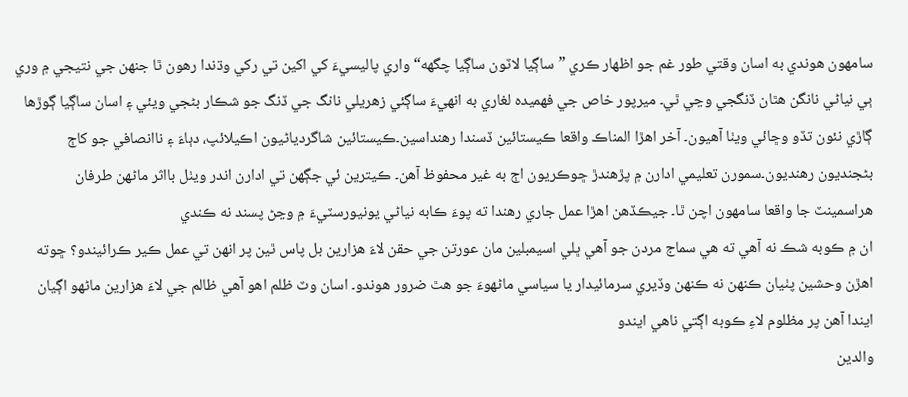سامهون هوندي به اسان وقتي طور غم جو اظهار ڪري ”ساڳيا لاٽون ساڳيا چگهه“ واري پاليسيءَ کي اکين تي رکي وڌندا رهون ٿا جنهن جي نتيجي ۾ وري ٻي نياڻي نانگن هٿان ڏنگجي وڃي ٿي۔ ميرپور خاص جي فھميدہ لغاري به انهيءَ ساڳئي زهريلي نانگ جي ڏنگ جو شڪار بڻجي ويئي ۽ اسان ساڳيا ڳوڙها ڳاڙي نئون تڏو وڇائي ويٺا آهيون۔ آخر اهڙا المناڪ واقعا ڪيستائين ڏسندا رهنداسين۔ڪيستائين شاگردياڻيون اڪيلائپ، دٻاءَ ۽ ناانصافي جو کاڄ بڻجنديون رهنديون۔سمورن تعليمي ادارن ۾ پڙهندڙ ڇوڪريون اڄ به غير محفوظ آهن۔ ڪيترين ئي جڳهن تي ادارن اندر ويٺل بااثر ماڻهن طرفان هراسمينٽ جا واقعا سامهون اچن ٿا۔ جيڪڏهن اهڙا عمل جاري رهندا ته پوءَ ڪابه نياڻي يونيورسٽيءَ ۾ وڃڻ پسند نه ڪندي
ان ۾ ڪوبه شڪ نه آهي ته هي سماج مردن جو آهي ڀلي اسيمبلين مان عورتن جي حقن لاءَ هزارين بل پاس ٿين پر انهن تي عمل ڪير ڪرائيندو؟ ڇوته اهڙن وحشين پٺيان ڪنهن نه ڪنهن وڏيري سرمائيدار يا سياسي ماڻهوءَ جو هٿ ضرور هوندو۔ اسان وٽ ظلم اهو آهي ظالم جي لاءَ هزارين ماڻهو اڳيان ايندا آهن پر مظلوم لاءِ ڪوبه اڳتي ناهي ايندو
والدين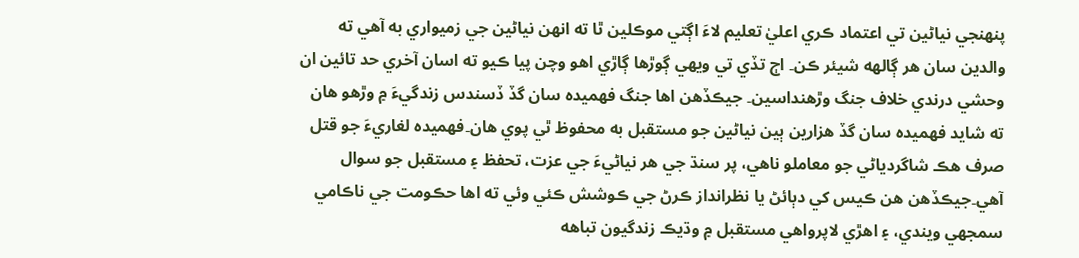پنهنجي نياڻين تي اعتماد ڪري اعليٰ تعليم لاءَ اڳتي موڪلين ٿا ته انهن نياڻين جي زميواري به آهي ته والدين سان هر ڳالهه شيئر ڪن۔ اڄ تڏي تي ويهي ڳوڙها ڳاڙي اهو وچن پيا ڪيو ته اسان آخري حد تائين ان وحشي درندي خلاف جنگ وڙهنداسين۔ جيڪڏهن اها جنگ فهميده سان گڏ ڏسندس زندگيءَ ۾ وڙهو هان ته شايد فهميده سان گڏ هزارين ٻين نياڻين جو مستقبل به محفوظ ٿي پوي هان۔فهميده لغاريءَ جو قتل صرف هڪ شاگردياڻي جو معاملو ناهي، پر سنڌ جي هر نياڻيءَ جي عزت، تحفظ ۽ مستقبل جو سوال آهي۔جيڪڏهن هن ڪيس کي دٻائڻ يا نظرانداز ڪرڻ جي ڪوشش ڪئي وئي ته اها حڪومت جي ناڪامي سمجهي ويندي، ۽ اهڙي لاپرواهي مستقبل ۾ وڌيڪ زندگيون تباهه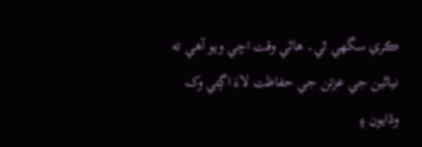ڪري سگهي ٿي۔ هاڻي وقت اچي ويو آهي ته نياڻين جي عزتن جي حفاظت لاءَ اڳتي وک وڌايون ۽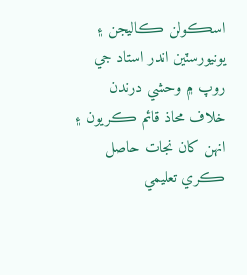اسڪولن ڪاليجن ۽ يونيورسٽين اندر استاد جي روپ ۾ وحشي درندن خلاف محاذ قائم ڪريون ۽ انهن کان نجات حاصل ڪري تعليمي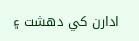ادارن کي دهشت ۽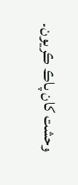وحشت کان پاڪ ڪريون۔